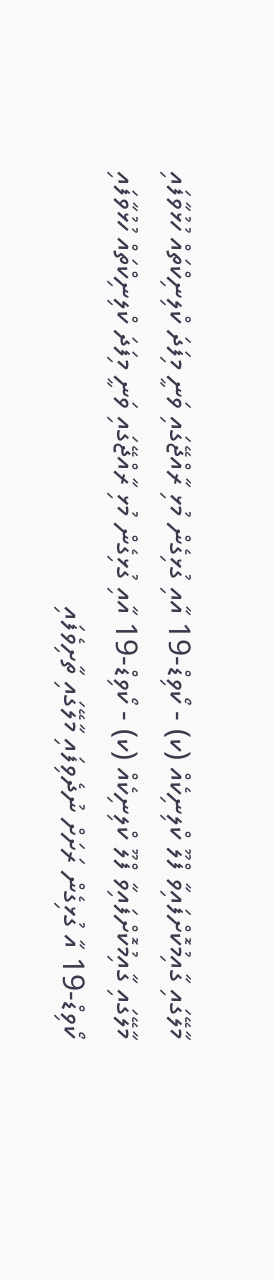މާލޭގައި ގާއިމުކޮށްފައިވާ ފްލޫ ކްލިނިކެއް (ކ) - ކޯވިޑް-19 އާއި ގުޅިގެން މުޅި ރާއްޖޭގައި ވަނީ މިފަދަ ކްލިނިކްތައް ހުޅުވާފައި
މާލޭގައި ގާއިމުކޮށްފައިވާ ފްލޫ ކްލިނިކެއް (ކ) - ކޯވިޑް-19 އާއި ގުޅިގެން މުޅި ރާއްޖޭގައި ވަނީ މިފަދަ ކްލިނިކްތައް ހުޅުވާފައި
ކޯވިޑް-19 އާ ގުޅިގެން ރަށަށް ނުދެވިފައި މާލޭގައި ތާށިވެފައި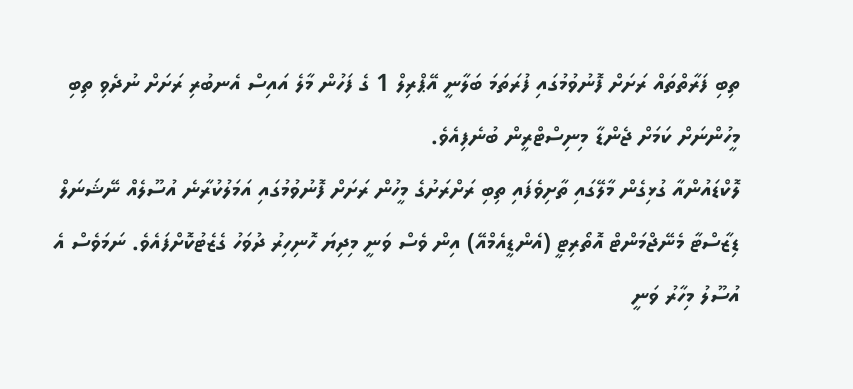ތިބި ފަރާތްތައް ރަށަށް ފޮނުވުމުގައި ފުރަތަމަ ބަލާނީ އޭޕްރިލް 1 ގެ ފަހުން މާލެ އައިސް އެނބުރި ރަށަށް ނުދެވި ތިބި މީހުންނަށް ކަމަށް ޖެންޑާ މިނިސްޓްރީން ބުނެފިއެވެ.
ލޮކްޑައުންއާ ގުޅިގެން މާލޭގައި ތާށިވެފައި ތިބި ރަށްރަށުގެ މީހުން ރަށަށް ފޮނުވުމުގައި އަމަލުކުރާނެ އުސޫލެއް ނޭޝަނަލް ޑިޒާސްޓާ މެނޭޖްމަންޓް އޮތޯރިޓީ (އެންޑީއެމްއޭ) އިން ވެސް ވަނީ މިދިޔަ ހޮނިހިރު ދުވަހު ގެޒެޓުކޮށްފައެވެ. ނަމަވެސް އެ އުސޫލު މިހާރު ވަނީ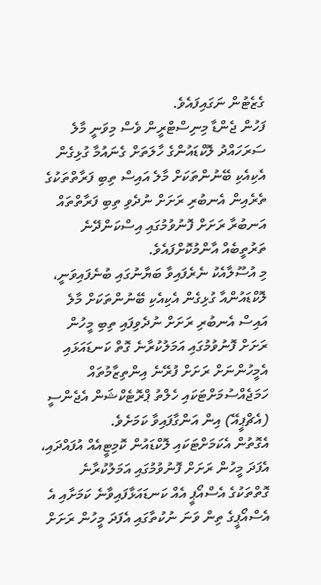ގެޒެޓުން ނަގައިފައެވެ.
ފަހުން ޖެންޑާ މިނިސްޓްރީން ވެސް މިވަނީ މާލެ ސަރަހައްދު ލޮކްޑައުންގެ ހާލަތަށް ގެނައުމާ ގުޅިގެން އެކިއެކި ބޭނުންތަކަށް މާލެ އައިސް ތިބި ފަރާތްތަކުގެ ތެރެއިން އެނބުރި ރަށަށް ނުދެވި ތިބި ފަރާތްތައް އަނބުރާ ރަށަށް ފޮނުވުމުގައި އިސްކަންދޭނެ ތަރުތީބެއް އާންމުކޮށްފައެވެ.
މި އުސޫލާއެކު ނެރެފައިވާ ބަޔާނުގައި ބުނެފައިވަނީ، ލޮކްޑައުންއާ ގުޅިގެން އެކިއެކި ބޭނުންތަކަށް މާލެ އައިސް އެނބުރި ރަށަށް ނުދެވިފައި ތިބި މީހުން ރަށަށް ފޮނުވުމުގައި އަމަލުކުރާނެ ގޮތް ކަނޑައަޅައި އެމީހުންނަށް ރަށަށް ފުރޭނެ އިންތިޒާމުތައް ހަމަޖެއްސުމަށްޓަކައި ހެލްތު ޕްރޮޓެކްޝަން އެޖެންސީ (އެޗްޕީއޭ) އިން އަންގާފައިވާ ކަމަށެވެ.
އެގޮތުން އެކަމަށްޓަކައި ލޮކްޑައުން ކޮމިޓީއެއް އުފައްދައި، އެފަދަ މީހުން ރަށަށް ފޮނުވުމުގައި އަމަލުކުރާނެ ގޮތްތަކުގެ އެސްއޯޕީ އެއް ކަނޑައަޅާފައިވާނެ ކަމަށާއި އެ އެސްއޯޕީގެ ތިން ވަނަ ނުކުތާގައި އެފަދަ މީހުން ރަށަށް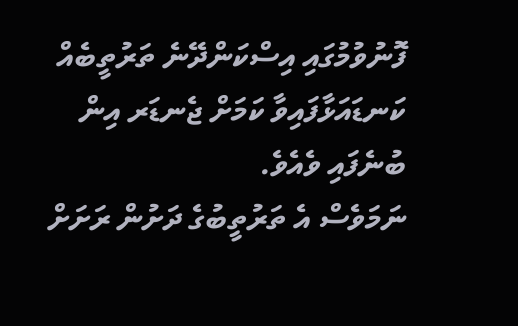ފޮނުވުމުގައި އިސްކަންދޭނެ ތަރުތީބެއް ކަނޑައަޅާފައިވާ ކަމަށް ޖެނޑަރ އިން ބުނެފައި ވެއެވެ.
ނަމަވެސް އެ ތަރުތީބުގެ ދަށުން ރަށަށް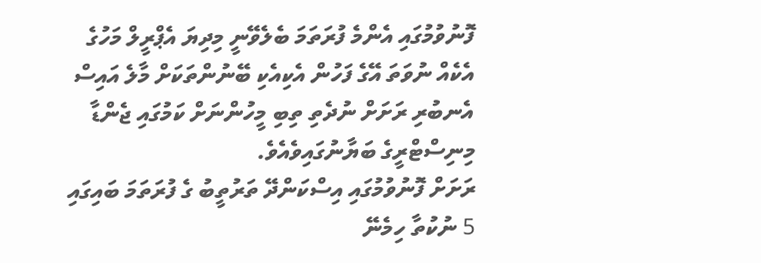ފޮނުވުމުގައި އެންމެ ފުރަތަމަ ބެލެވޭނީ މިދިޔަ އެޕްރީލް މަހުގެ އެކެއް ނުވަތަ އޭގެ ފަހުން އެކިއެކި ބޭނުންތަކަށް މާލެ އައިސް އެނބުރި ރަށަށް ނުދެތި ތިބި މީހުންނަށް ކަމުގައި ޖެންޑާ މިނިސްޓްރީގެ ބަޔާނުގައިވެއެވެ.
ރަށަށް ފޮނުވުމުގައި އިސްކަންދޭ ތަރުތީބު ގެ ފުރަތަމަ ބައިގައި 5 ނުކުތާ ހިމެނޭ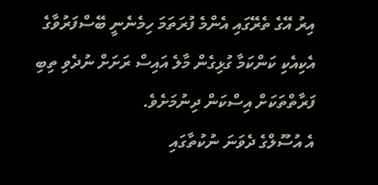އިރު އޭގެ ތެރޭގައި އެންމެ ފުރަތަމަ ހިމެނެނީ ބޭސްފަރުވާގެ އެކިއެކި ކަންކަމާ ގުޅިގެން މާލެ އައިސް ރަށަށް ނުދެވި ތިބި ފަރާތްތަކަށް އިސްކަން ދިނުމަށެވެ.
އެ އުސޫލްގެ ދެވަނަ ނުކުތާގައި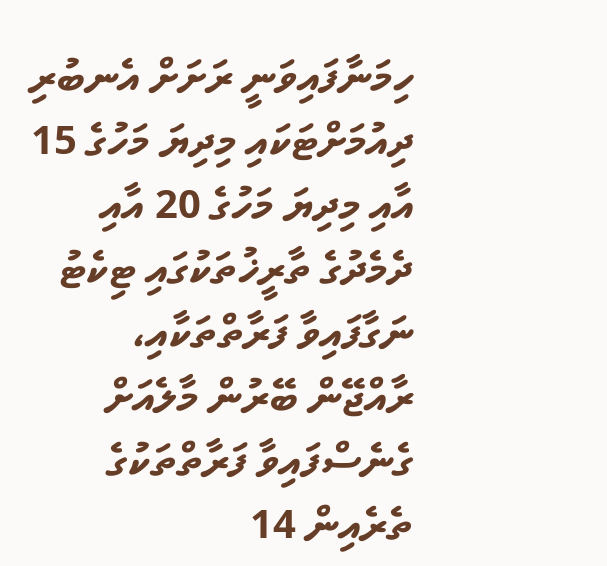ހިމަނާފައިވަނީ ރަށަށް އެނބުރި ދިއުމަށްޓަކައި މިދިޔަ މަހުގެ 15 އާއި މިދިޔަ މަހުގެ 20 އާއި ދެމެދުގެ ތާރީޚުތަކުގައި ޓިކެޓު ނަގާފައިވާ ފަރާތްތަކާއި، ރާއްޖޭން ބޭރުން މާލެއަށް ގެނެސްފައިވާ ފަރާތްތަކުގެ ތެރެއިން 14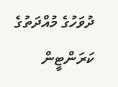ދުވަހުގެ މުއްދަތުގެ ކަރަންޓީން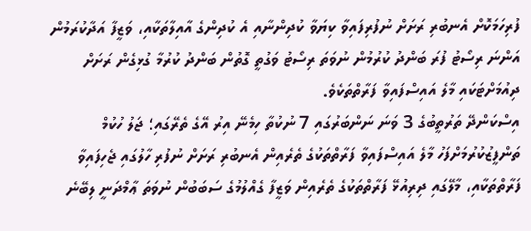ފުރިހަމަކޮށް އެނބުރި ރަށަށް ނުފުރިފައިވާ ކިޔަވާ ކުދިންނާއި އެ ކުދިންގެ އާއިލާތަކާއި، ވަޒީފާ އަދާކުރަމުން އަންނަ ރިސޯޓު ފުރަ ބަންދު ކުރުމުން ނުވަތަ ރިސޯޓު ވަގުތީ ގޮތުން ބަންދު ކުރުމާ ގުޅިގެން ރަށަށް ދިއުމަށްޓަކައި މާލެ އައިސްފައިވާ ފަރާތްތަކެވެ.
އިސްކަންދޭ ތަރުތީބުގެ 3 ވަނަ ނަންބަރުގައި 7 ނުކުތާ ހިމެނޭ އިރު އޭގެ ތެރޭގައި؛ ޖަލު ހުކުމް ތަންފީޒުކުރުމަށްފަހު މާލެ އައިސްފައިވާ ފަރާތްތަކުގެ ތެރެއިން އެނބުރި ރަށަށް ނުފުރި ހާލުގައި ޖެހިފައިވާ ފަރާތްތަކާއި، މާލޭގައި ދިރިއުޅޭ ފަރާތްތަކުގެ ތެރެއިން ވަޒީފާ ގެއްލުމުގެ ސަބަބުން ނުވަތަ ޢާމްދަނީ ލިބޭނެ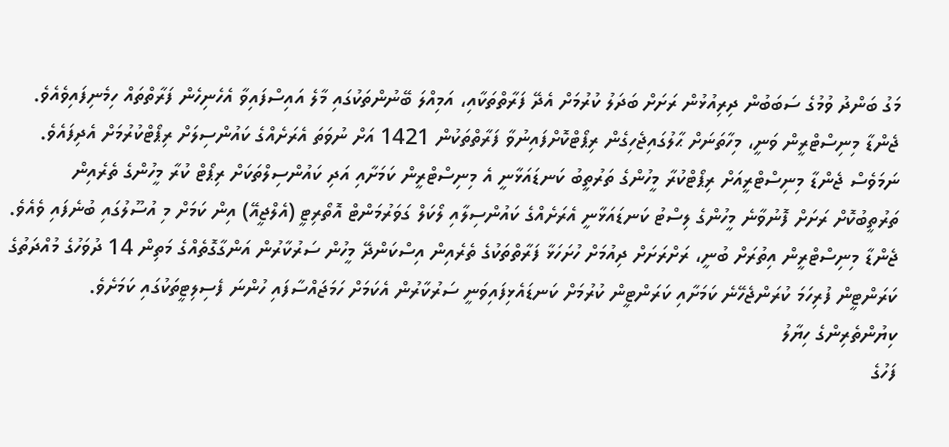މަގު ބަންދު ވުމުގެ ސަބަބުން ދިރިއުޅުން ރަށަށް ބަދަލު ކުރުމަށް އެދޭ ފަރާތްތަކާއި، އަމިއްލަ ބޭނުންތަކުގައި މާލެ އައިސްފައިވާ އެހެނިހެން ފަރާތްތައް ހިމެނިފައިވެއެވެ.
ޖެންޑާ މިނިސްޓްރީން ވަނީ، މިހާތަނަށް ޙާލުގައިޖެހިގެން ރިޕޯޓްކޮށްފައިނުވާ ފަރާތްތަކުން 1421 އަށް ނުވަތަ އެރަށެއްގެ ކައުންސިލަށް ރިޕޯޓްކުރުމަށް އެދިފައެވެ.
ނަމަވެސް ޖެންޑާ މިނިސްޓްރީއަށް ރިޕޯޓްކުރާ މީހުންގެ ތަރުތީބު ކަނޑައަޅާނީ އެ މިނިސްޓްރީން ކަމަށާއި އަދި ކައުންސިލްތަކަށް ރިޕޯޓް ކުރާ މީހުންގެ ތެރެއިން ތަރުތީބުކޮށް ރަށަށް ފޮނުވާނެ މީހުންގެ ލިސްޓު ކަނޑައަޅާނީ އެރަށެއްގެ ކައުންސިލާއި ލޯކަލް ގަވަރުމަންޓް އޮތޯރިޓީ (އެލްޖީއޭ) އިން ކަމަށް މި އުސޫލުގައި ބުނެފައި ވެއެވެ.
ޖެންޑާ މިނިސްޓްރީން އިތުރަށް ބުނީ، ރަށްރަށަށް ދިއުމަށް ހުށަހަޅާ ފަރާތްތަކުގެ ތެރެއިން އިސްކަންދޭ މީހުން ސަރުކާރުން އަންގާގޮތެއްގެ މަތިން 14 ދުވަހުގެ މުއްދަތުގެ ކަރަންޓީން ފުރިހަމަ ކުރަންޖެހޭނެ ކަމަށާއި ކަރަންޓީން ކުރުމަށް ކަނޑައެޅިފައިވަނީ ސަރުކާރުން އެކަމަށް ހަމަޖައްސާފައި ހުންނަ ފެސިލިޓީތަކުގައި ކަމަށެވެ.
ކިޔުންތެރިންގެ ހިޔާލު
ފަހުގެ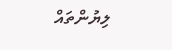ލިޔުންތައް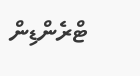ޓްރެންޑިން